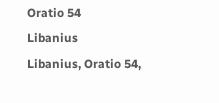Oratio 54
Libanius
Libanius, Oratio 54,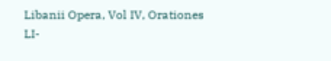Libanii Opera, Vol IV, Orationes LI-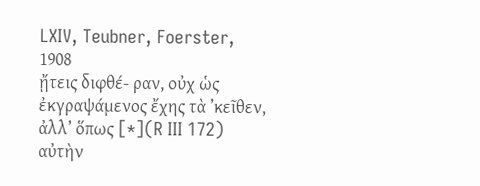LXIV, Teubner, Foerster, 1908
ᾔτεις διφθέ- ραν, οὐχ ὡς ἐκγραψάμενος ἔχης τὰ ’κεῖθεν, ἀλλ’ ὅπως [*](R III 172) αὐτὴν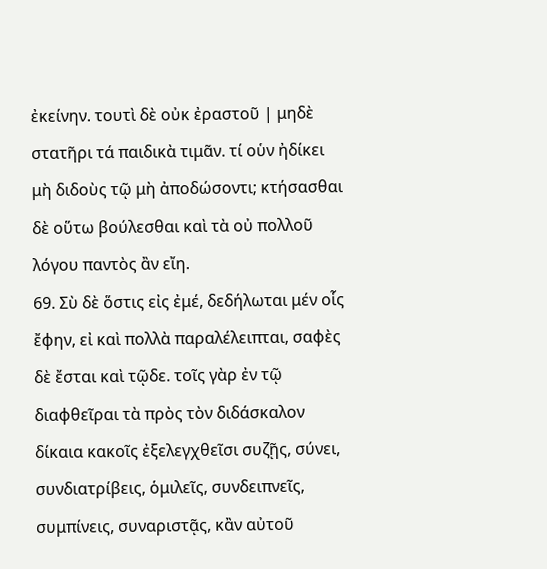ἐκείνην. τουτὶ δὲ οὐκ ἐραστοῦ | μηδὲ στατῆρι τά παιδικὰ τιμᾶν. τί οὑν ἠδίκει μὴ διδοὺς τῷ μὴ ἀποδώσοντι; κτήσασθαι δὲ οὕτω βούλεσθαι καὶ τὰ οὐ πολλοῦ λόγου παντὸς ἂν εἴη.
69. Σὺ δὲ ὅστις εἰς ἐμέ, δεδήλωται μέν οἷς ἔφην, εἰ καὶ πολλὰ παραλέλειπται, σαφὲς δὲ ἔσται καὶ τῷδε. τοῖς γὰρ ἐν τῷ διαφθεῖραι τὰ πρὸς τὸν διδάσκαλον δίκαια κακοῖς ἐξελεγχθεῖσι συζῇς, σύνει, συνδιατρίβεις, ὁμιλεῖς, συνδειπνεῖς, συμπίνεις, συναριστᾷς, κἂν αὐτοῦ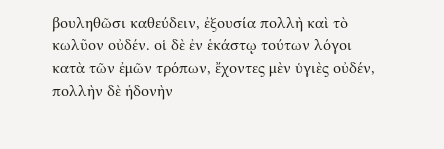βουληθῶσι καθεύδειν, ἐξουσία πολλὴ καὶ τὸ κωλῦον οὐδέν. οἱ δὲ ἐν ἑκάστῳ τούτων λόγοι κατὰ τῶν ἐμῶν τρόπων, ἔχοντες μὲν ὑγιὲς οὐδέν, πολλὴν δὲ ἡδονὴν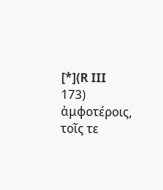[*](R III 173) ἀμφοτέροις, τοῖς τε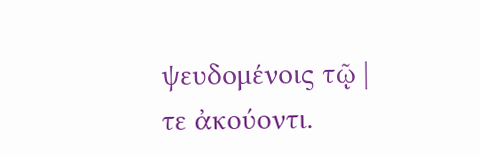ψευδομένοις τῷ | τε ἀκούοντι.